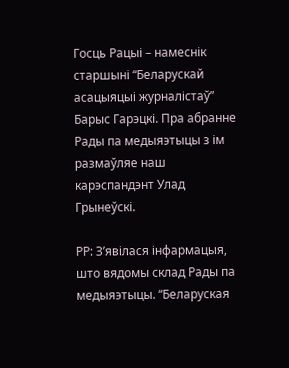Госць Рацыі – намеснік старшыні “Беларускай асацыяцыі журналістаў” Барыс Гарэцкі. Пра абранне Рады па медыяэтыцы з ім размаўляе наш карэспандэнт Улад Грынеўскі.

РР: З’явілася інфармацыя, што вядомы склад Рады па медыяэтыцы. “Беларуская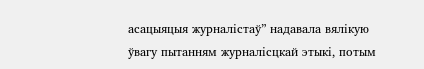асацыяцыя журналістаў” надавала вялікую ўвагу пытанням журналісцкай этыкі, потым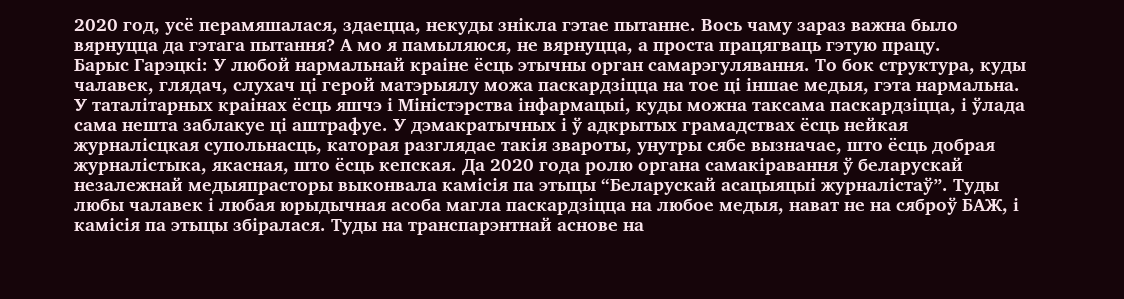2020 год, усё перамяшалася, здаецца, некуды знікла гэтае пытанне. Вось чаму зараз важна было вярнуцца да гэтага пытання? А мо я памыляюся, не вярнуцца, а проста працягваць гэтую працу.
Барыс Гарэцкі: У любой нармальнай краіне ёсць этычны орган самарэгулявання. То бок структура, куды чалавек, глядач, слухач ці герой матэрыялу можа паскардзіцца на тое ці іншае медыя, гэта нармальна. У таталітарных краінах ёсць яшчэ і Міністэрства інфармацыі, куды можна таксама паскардзіцца, і ўлада сама нешта заблакуе ці аштрафуе. У дэмакратычных і ў адкрытых грамадствах ёсць нейкая журналісцкая супольнасць, каторая разглядае такія звароты, унутры сябе вызначае, што ёсць добрая журналістыка, якасная, што ёсць кепская. Да 2020 года ролю органа самакіравання ў беларускай незалежнай медыяпрасторы выконвала камісія па этыцы “Беларускай асацыяцыі журналістаў”. Туды любы чалавек і любая юрыдычная асоба магла паскардзіцца на любое медыя, нават не на сяброў БАЖ, і камісія па этыцы збіралася. Туды на транспарэнтнай аснове на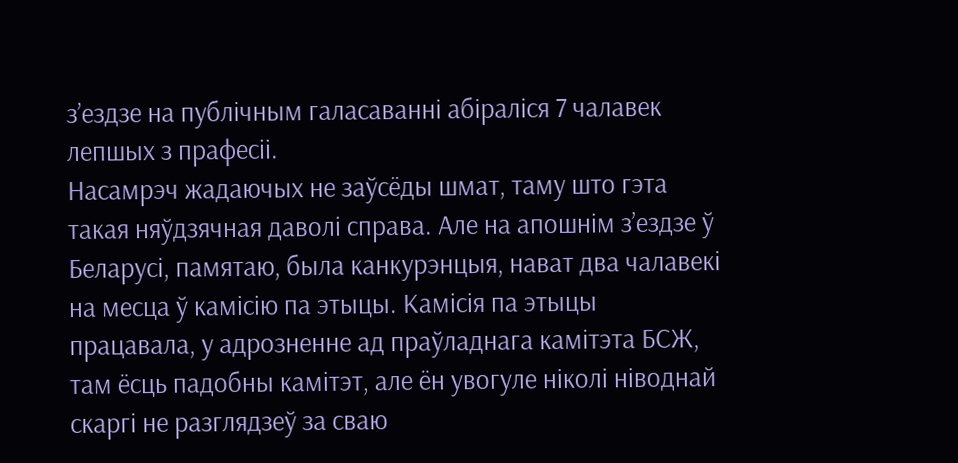з’ездзе на публічным галасаванні абіраліся 7 чалавек лепшых з прафесіі.
Насамрэч жадаючых не заўсёды шмат, таму што гэта такая няўдзячная даволі справа. Але на апошнім з’ездзе ў Беларусі, памятаю, была канкурэнцыя, нават два чалавекі на месца ў камісію па этыцы. Камісія па этыцы працавала, у адрозненне ад праўладнага камітэта БСЖ, там ёсць падобны камітэт, але ён увогуле ніколі ніводнай скаргі не разглядзеў за сваю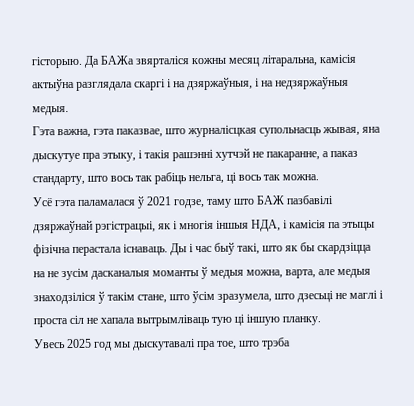гісторыю. Да БАЖа звярталіся кожны месяц літаральна, камісія актыўна разглядала скаргі і на дзяржаўныя, і на недзяржаўныя медыя.
Гэта важна, гэта паказвае, што журналісцкая супольнасць жывая, яна дыскутуе пра этыку, і такія рашэнні хутчэй не пакаранне, а паказ стандарту, што вось так рабіць нельга, ці вось так можна.
Усё гэта паламалася ў 2021 годзе, таму што БАЖ пазбавілі дзяржаўнай рэгістрацыі, як і многія іншыя НДА, і камісія па этыцы фізічна перастала існаваць. Ды і час быў такі, што як бы скардзіцца на не зусім дасканалыя моманты ў медыя можна, варта, але медыя знаходзіліся ў такім стане, што ўсім зразумела, што дзесьці не маглі і проста сіл не хапала вытрымліваць тую ці іншую планку.
Увесь 2025 год мы дыскутавалі пра тое, што трэба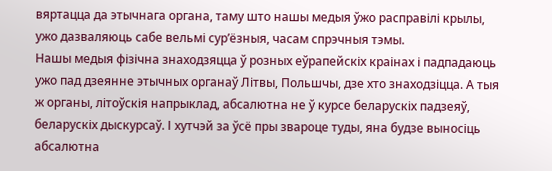вяртацца да этычнага органа, таму што нашы медыя ўжо расправілі крылы, ужо дазваляюць сабе вельмі сур’ёзныя, часам спрэчныя тэмы.
Нашы медыя фізічна знаходзяцца ў розных еўрапейскіх краінах і падпадаюць ужо пад дзеянне этычных органаў Літвы, Польшчы, дзе хто знаходзіцца. А тыя ж органы, літоўскія напрыклад, абсалютна не ў курсе беларускіх падзеяў, беларускіх дыскурсаў. І хутчэй за ўсё пры звароце туды, яна будзе выносіць абсалютна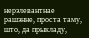нерэлевантнае рашэнне, проста таму, што, да прыкладу,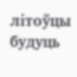літоўцы будуць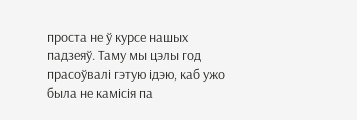проста не ў курсе нашых падзеяў. Таму мы цэлы год прасоўвалі гэтую ідэю, каб ужо была не камісія па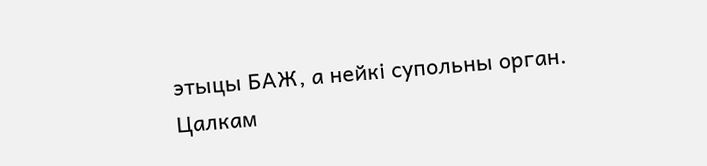этыцы БАЖ, а нейкі супольны орган.
Цалкам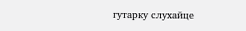гутарку слухайце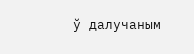ў далучаным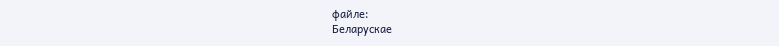файле:
Беларускае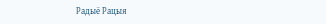Радыё Рацыя